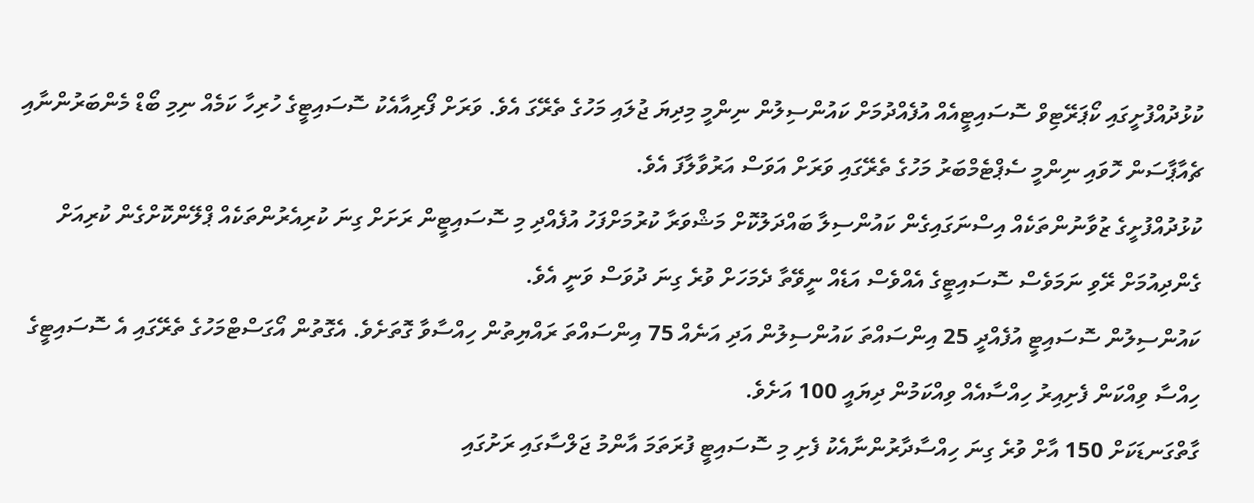ކުޅުދުއްފުށީގައި ކޯޕަރޭޓިވް ސޮސައިޓީއެއް އުފެއްދުމަށް ކައުންސިލުން ނިންމީ މިދިޔަ ޖުލައި މަހުގެ ތެރޭގަ އެވެ. ވަރަށް ފޯރިއާއެކު ސޮސައިޓީގެ ހުރިހާ ކަމެއް ނިމި ބޯޑް މެންބަރުންނާއި ޗެއާޕާސަން ހޮވައި ނިންމީ ސެޕްޓެމްބަރު މަހުގެ ތެރޭގައި ވަރަށް އަވަސް އަރުވާލާފަ އެވެ.
ކުޅުދުއްފުށީގެ ޒުވާނުންތަކެއް އިސްނަގައިގެން ކައުންސިލާ ބައްދަލުކޮށް މަޝްވަރާ ކުރުމަށްފަހު އުފެއްދި މި ސޮސައިޓީން ރަށަށް ގިނަ ކުރިއެރުންތަކެއް ޕްލޭންކޮށްގެން ކުރިއަށް ގެންދިއުމަށް ރޭވި ނަމަވެސް ސޮސައިޓީގެ އެއްވެސް އަޑެއް ނީވޭތާ ދެމަހަށް ވުރެ ގިނަ ދުވަސް ވަނީ އެވެ.
ކައުންސިލުން ސޮސައިޓީ އުފެއްދީ 25 އިންސައްތަ ކައުންސިލުން އަދި އަނެއް 75 އިންސައްތަ ރައްޔިތުން ހިއްސާވާ ގޮތަށެވެ. އެގޮތުން އޯގަސްޓްމަހުގެ ތެރޭގައި އެ ސޮސައިޓީގެ ހިއްސާ ވިއްކަން ފެށިއިރު ހިއްސާއެއް ވިއްކަމުން ދިޔައީ 100 އަށެވެ.
ގާތްގަނޑަކަށް 150 އާށް ވުރެ ގިނަ ހިއްސާދާރުންނާއެކު ފެށި މި ސޮސައިޓީ ފުރަތަމަ އާންމު ޖަލްސާގައި ރަށުގައި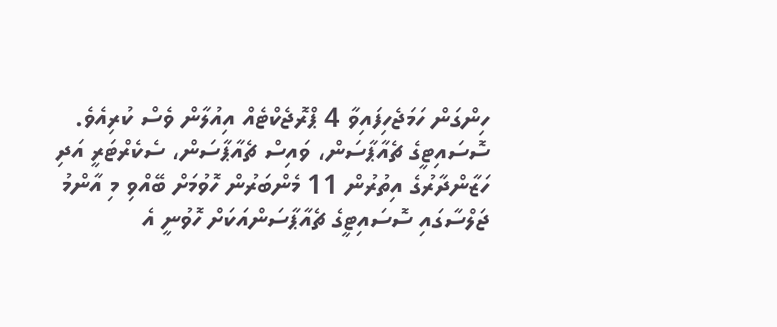ހިންގަން ހަމަޖެހިފައިވާ 4 ޕްރޮޖެކްޓެއް އިއުލާން ވެސް ކުރިއެވެ.
ސޮސައިޓީގެ ޗެއާޕާސަން، ވައިސް ޗެއާޕާސަން، ސެކެރްޓަރީ އަދި ހަޒާންދާރުގެ އިތުރުން 11 މެންބަރުން ހޮވުމަށް ބޭއްވި މި އާންމު ޖަލްސާގައި ސޮސައިޓީގެ ޗެއާޕާސަންއަކަށް ހޮވުނީ އެ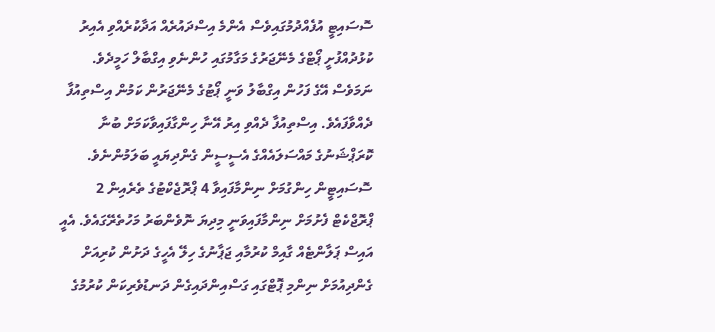ސޮސައިޓީ އުފެއްދުމުގައިވެސް އެންމެ އިސްދައުރެއް އަދާކުރެއްވި އެއިރު ކުޅުދުއްފުށީ ޕޯޓްގެ މެނޭޖަރުގެ މަގާމުގައި ހުންނެވި އިގްބާލް ހަމީދެވެ.
ނަމަވެސް އޭގެ ފަހުން އިގްބާލު ވަނީ ޕޯޓުގެ މެނޭޖަރުން ކަމުން އިސްތިއުފާ ދެއްވާފައެވެ. އިސްތިއުފާ ދެއްވި އިރު އޭނާ ހިންގާފައިވާކަމަށް ބުނާ ކޮރަޕްޝަނުގެ މައްސަލައެއްގެ އެސީސީން ގެންދިޔައީ ބަލަމުންނެވެ.
ސޮސައިޓީން ހިންގުމަށް ނިންމާފައިވާ 4 ޕްރޮޖެކްޓުގެ ތެރެއިން 2 ޕްރޮޖްކެޓް ފެށުމަށް ނިންމާފައިވަނީ މިދިޔަ ނޮވެންބަރު މަހުތެރޭގައެވެ. އެއީ އައިސް ޕަލާންޓެއް ގާއިމް ކުރުމާއި ޖަޕާނުގެ ހިލޭ އެހީގެ ދަށުން ކުރިއަށް ގެންދިއުމަށް ނިންމި ޕޮޓްގައި ގަސްއިންދައިގެން ދަނޑުވެރިކަން ކުރުމުގެ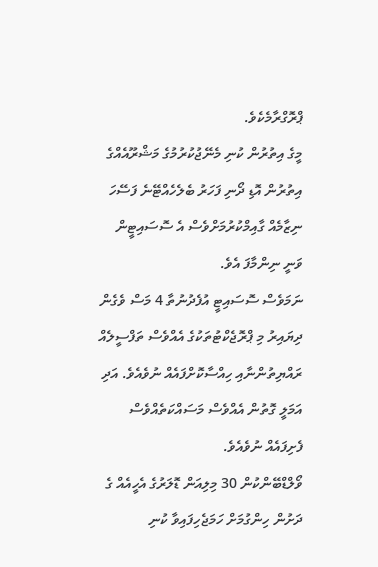ޕްރޮގްރާމެކެވެ.
މީގެ އިތުރުން ކުނި މެނޭޖުކުރުމުގެ މަޝްރޫއެއްގެ އިތުރުން އޮޑި ދޯނި ފަހަރު ބެލެހެއްޓޭނެ ފަސޭހަ ނިޒާމެއް ގާއިމްކުރުމަށްވެސް އެ ސޮސައިޓީން ވަނީ ނިންމާފަ އެވެ.
ނަމަވެސް ސޮސައިޓީ އުފެދުނުތާ 4 މަސް ވެގެން ދިޔައިރު މި ޕްރޮޖެކްޓުތަކުގެ އެއްވެސް ތަފްސީލެއް ރައްޔިތުންނާއި ހިއްސާކޮށްފައެއް ނުވެއެވެ. އަދި އަމަލީ ގޮތުން އެއްވެސް މަސައްކަތެއްވެސް ފެށިފައެއް ނުވެއެވެ.
ވޯލްޑްބޭންކުން 30 މިލިއަން ޑޮލަރުގެ އެހީއެއް ގެ ދަށުން ހިންގުމަށް ހަމަޖެހިފައިވާ ކުނި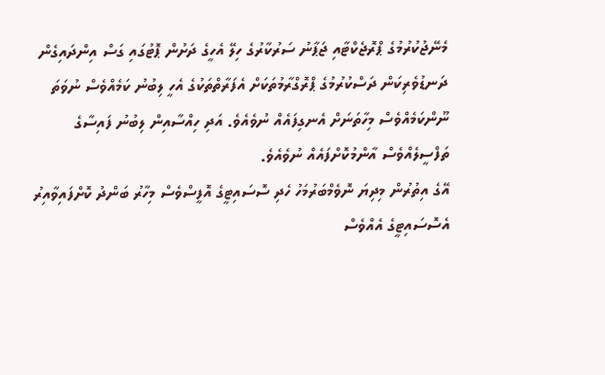މެނޭޖުކުރުމުގެ ޕްރޮޖެކްޓާއި ޖަޕާނު ސަރުކާރުގެ ހިލޭ އެހީގެ ދަށުން ޕޮޓުގައި ގަސް އިންދައިގެން ދަނޑުވެރިކަން ދަސްކުރުމުގެ ޕްރޮގްރާމުތަކަށް އެފަރާތްތަކުގެ އެހީ ލިބުނު ކަމެއްވެސް ނުވަތަ ނޫންކަމެއްވެސް މިހާތަނަށް އެނގިފައެއް ނުވެއެވެ. އަދި ހިއްސާއިން ލިބުނު ފައިސާގެ ތަފްސީލެއްވެސް އާންމުކޮށްފައެއް ނުވެއެވެ.
އޭގެ އިތުރުން މިދިޔަ ނޮވެމްބަރުމަހު ހެދި ސޮސައިޓީގެ އޮފީސްވެސް މިހާރު ބަންދު ކޮށްފައިވާއިރު އެސޮސައިޓީގެ އެއްވެސް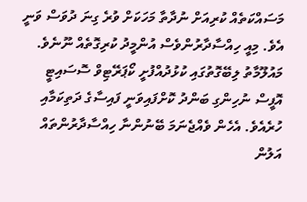މަސައްކަތެއް ކުރިއަށް ނުދާތާ މަހަކަށް ވުރެ ގިނަ ދުވަސް ވަނީ އެވެ. މިއީ ހިއްސާދާރުންވެސް އުންމީދު ކުރިގޮތެއް ނޫނެވެ.
މައުލޫމާތު ލިބޭގޮތުގައި ކުޅުދުއްފުށީ ކޯޕަރޭޓިވް ސޮސައިޓީ އޮފީސް ނުހިންގި ބަންދު ކޮށްފައިވަނީ ފައިސާގެ ދަތިކަމާއި ހުރެއެވެ. އެހެން ވެއްޖެނަމަ ބޭނުންނާ ހިއްސާދާރުންތައް އަލުން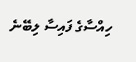ހިއްސާގެ ފައިސާ ލިބޭނެ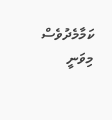ކަމާމެދުވެސް މިވަނީ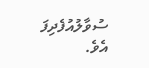ސުވާލުއުފެދިފަ އެވެ.